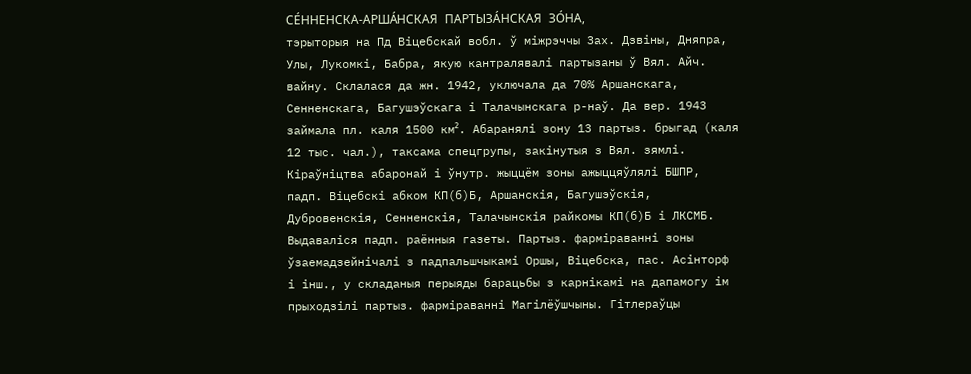СЕ́ННЕНСКА-АРША́НСКАЯ ПАРТЫЗА́НСКАЯ ЗО́НА,
тэрыторыя на Пд Віцебскай вобл. ў міжрэччы Зах. Дзвіны, Дняпра, Улы, Лукомкі, Бабра, якую кантралявалі партызаны ў Вял. Айч. вайну. Склалася да жн. 1942, уключала да 70% Аршанскага, Сенненскага, Багушэўскага і Талачынскага р-наў. Да вер. 1943 займала пл. каля 1500 км². Абаранялі зону 13 партыз. брыгад (каля 12 тыс. чал.), таксама спецгрупы, закінутыя з Вял. зямлі. Кіраўніцтва абаронай і ўнутр. жыццём зоны ажыццяўлялі БШПР, падп. Віцебскі абком КП(б)Б, Аршанскія, Багушэўскія, Дубровенскія, Сенненскія, Талачынскія райкомы КП(б)Б і ЛКСМБ. Выдаваліся падп. раённыя газеты. Партыз. фарміраванні зоны ўзаемадзейнічалі з падпальшчыкамі Оршы, Віцебска, пас. Асінторф і інш., у складаныя перыяды барацьбы з карнікамі на дапамогу ім прыходзілі партыз. фарміраванні Магілёўшчыны. Гітлераўцы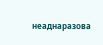неаднаразова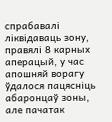спрабавалі ліквідаваць зону, правялі 8 карных аперацый, у час апошняй ворагу ўдалося пацясніць абаронцаў зоны, але пачатак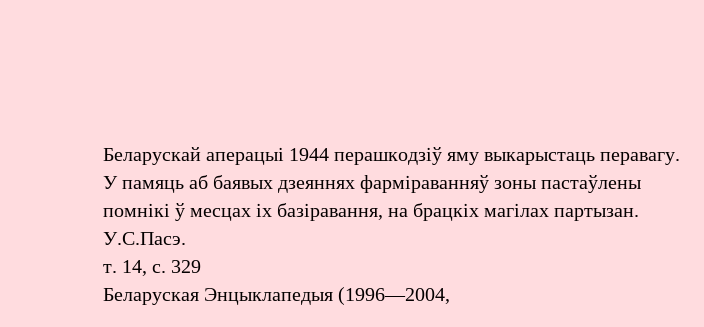Беларускай аперацыі 1944 перашкодзіў яму выкарыстаць перавагу. У памяць аб баявых дзеяннях фарміраванняў зоны пастаўлены помнікі ў месцах іх базіравання, на брацкіх магілах партызан.
У.С.Пасэ.
т. 14, с. 329
Беларуская Энцыклапедыя (1996—2004,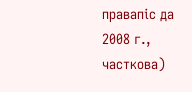правапіс да 2008 г., часткова)